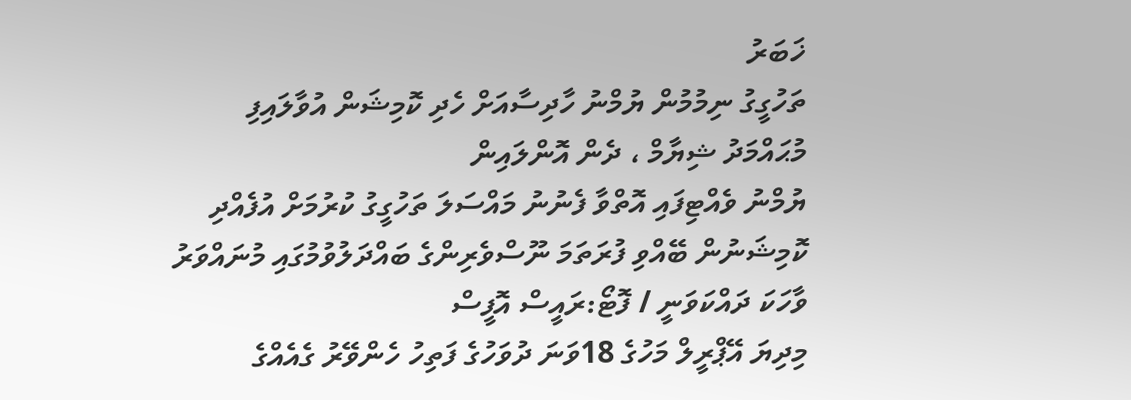ޚަބަރު
ތަހުގީގު ނިމުމުން ޔުމްނު ހާދިސާއަށް ހެދި ކޮމިޝަން އުވާލައިފި
މުޙައްމަދު ޝިޔާމް ، ދެން އޮންލައިން
ޔުމްނު ވެއްޓިފައި އޮތްވާ ފެނުނު މައްސަލަ ތަހުގީގު ކުރުމަށް އުފެއްދި ކޮމިޝަނުން ބޭއްވި ފުރަތަމަ ނޫސްވެރިންގެ ބައްދަލުވުމުގައި މުނައްވަރު ވާހަކަ ދައްކަވަނީ / ފޮޓޯ:ރައީސް އޮފީސް
މިދިޔަ އޭޕްރީލް މަހުގެ 18ވަނަ ދުވަހުގެ ފަތިހު ހެންވޭރު ގެއެއްގެ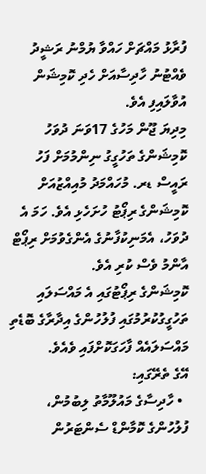ފުރާޅު މައްޗަށް ހައްވާ ޔުމްނު ރަޝީދު ވެއްޓުނު ހާދިސާއަށް ހެދި ކޮމިޝަން އުވާލައިފި އެވެ.
މިދިޔަ ޖޫން މަހުގެ 17ވަނަ ދުވަހު ކޮމިޝަންގެ ތަހުގީގު ނިންމުމަށް ފަހު ރައީސް ޑރ. މުހައްމަދު މުއިއްޒުއަށް ކޮމިޝަންގެ ރިޕޯޓު ހުށަހެޅި އެވެ. ހަމަ އެ ދުވަހު، އެމަނިކުފާނުގެ އެންގެވުމަށް ރިޕޯޓް އާންމު ވެސް ކުރި އެވެ.
ކޮމިޝަންގެ ރިޕޯޓުގައި އެ މައްސަލައި ތަހުގީގުކުރުމުގައި ފުލުހުންގެ އިދާރާގެ ބޮޑެތި މައްސަލައެއް ފާހަގަކޮށްފައި ވެއެވެ.
އޭގެ ތެރޭގައި:
  • ހާދިސާގެ މައުލޫމާތު ލިބުމުން، ފުލުހުންގެ ކޮމާންޑް ސެންޓަރުން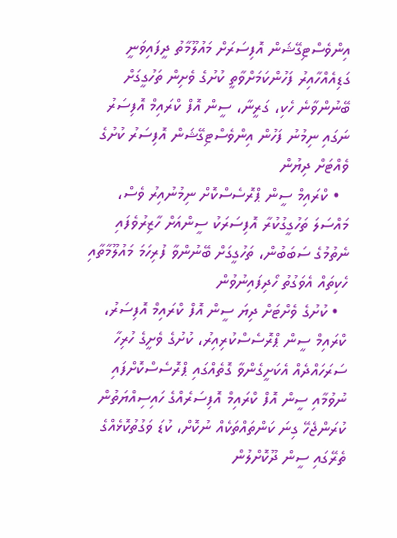އިންވެސްޓިގޭޝަން އޮފިސަރަށް މައުލޫމާތު ދީފައިވަނީ ގަޑިއެއްހާއިރު ފަހުންކަމަށްވާތީ ކުށުގެ ވެށިން ތަހުގީގަށް ބޭނުންވާނެ ހެކި، ގަރީނާ، ސީން އޮފް ކްރައިމް އޮފިސަރު ނަގައި ނިމުނު ފަހުން އިންވެސްޓިގޭޝަން އޮފިސަރު ކުށުގެ ވެއްޓަށް ދިޔުން
  • ކްރައިމް ސީން ޕްރޮސެސްކޮށް ނިމުނުއިރު ވެސް، މައްސަލަ ތަހުގީގުކުރާ އޮފިސަރަކު ސީންއަށް ހާޒިރުވެފައި ނެތުމުގެ ސަބަބުން، ތަހުގީގަށް ބޭނުންވާ ފުރިހަމަ މައުލޫމާތާއި ހެކިތައް އެވަގުތު ހޯދިފައިނުވުން
  • ކުށުގެ ވެށްޓަށް ދިޔަ ސީން އޮފް ކްރައިމް އޮފިސަރު، ކްރައިމް ސީން ޕްރޮސެސްކުރިއިރު، ކުށުގެ ވެށީގެ ހުރިހާ ސަރަހައްދެއް އެކަށީގެންވާ ގޮތެއްގައި ޕްރޮސެސްކޮށްފައި ނުވުމާއި ސީން އޮފް ކްރައިމް އޮފިސަރެއްގެ ހައިސިއްޔަތުން ކުރަންޖެހޭ ގިނަ ކަންތައްތަކެއް ނުކޮށް، ކުޑަ ވަގުތުކޮޅެއްގެ ތެރޭގައި ސީން ދޫކޮށްލުން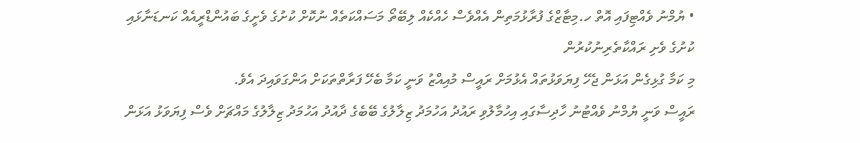• ޔުމްނު ވެއްޓިފައި އޮތް ހ.މިޓާޒްގެ ފުރާޅުމަތިން އެއްވެސް ހެއްކެއް ލިބޭތޯ މަސައްކަތެއް ނުކޮށް ކުށުގެ ވެށީގެ ބައުންޑްރީއެއް ކަނޑަނާޅައި ކުށުގެ ވެށި ރައްކާތެރިނުކުރުން
މި ކަމާ ގުޅިގެން އަޅަން ޖެހޭ ފިޔަވަޅުތައް އެޅުމަށް ރައީސް މުއިއްޒު ވަނީ ކަމާ ބެހޭ ފަރާތްތަކަށް އަންގަވައިދަ އެވެ.
ރައީސް ވަނީ ޔުމްނު ވެއްޓުނު ހާދިސާގައި އިހުމާލުވި ރައުދު އަހުމަދު ޒިލާލުގެ ބޭބެގެ ދާއުދު އަހުމަދު ޒިލާލުގެ މައްޗަށް ވެސް ފިޔަވަޅު އަޅަން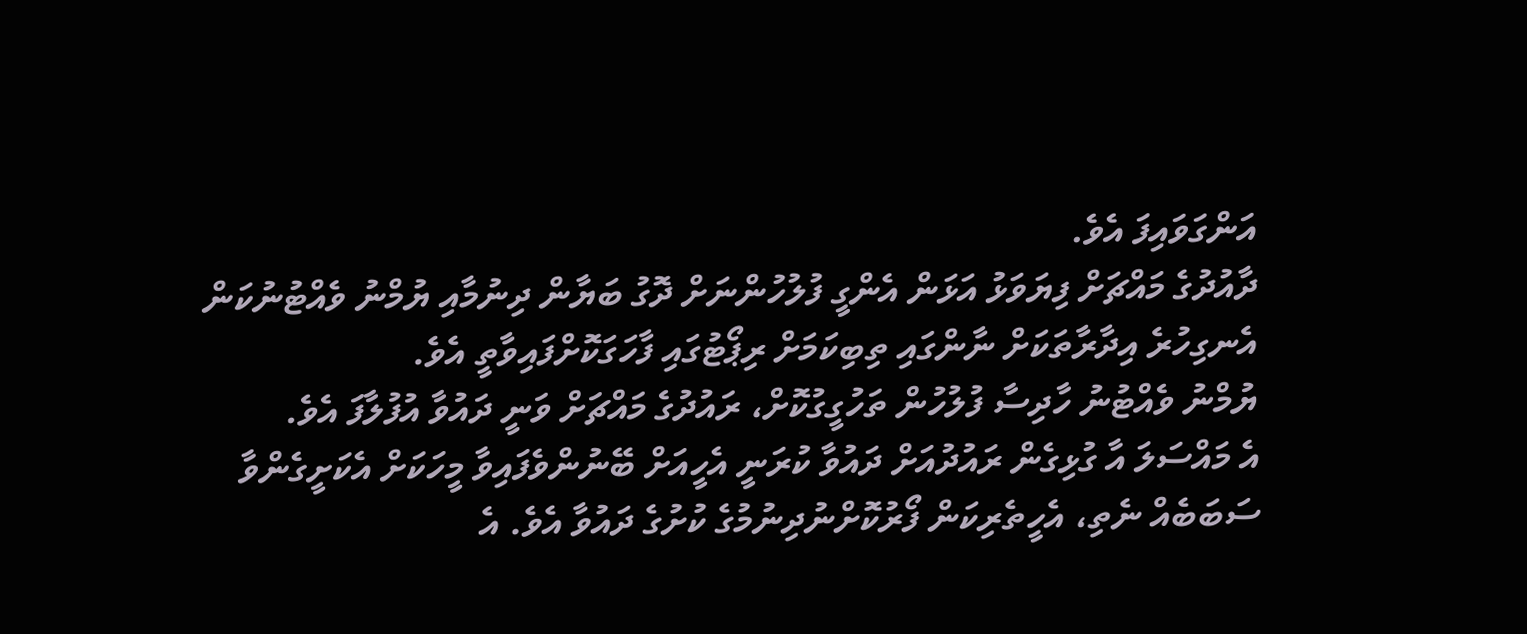އަންގަވައިފަ އެވެ.
ދާއުދުގެ މައްޗަށް ފިޔަވަޅު އަޅަން އެންގީ ފުލުހުންނަށް ދޮގު ބަޔާން ދިނުމާއި ޔުމްނު ވެއްޓުނުކަން އެނގިހުރެ އިދާރާތަކަށް ނާންގައި ތިބިކަމަށް ރިޕޯޓުގައި ފާހަގަކޮށްފައިވާތީ އެވެ.
ޔުމްނު ވެއްޓުނު ހާދިސާ ފުލުހުން ތަހުގީގުކޮށް، ރައުދުގެ މައްޗަށް ވަނީ ދައުވާ އުފުލާފަ އެވެ.
އެ މައްސަލަ އާ ގުޅިގެން ރައުދުއަށް ދައުވާ ކުރަނީ އެހީއަށް ބޭނުންވެފައިވާ މީހަކަށް އެކަށީގެންވާ ސަބަބެއް ނެތި، އެހީތެރިކަން ފޯރުކޮށްނުދިނުމުގެ ކުށުގެ ދައުވާ އެވެ. އެ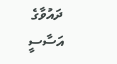ދައުވާގެ އަސާސީ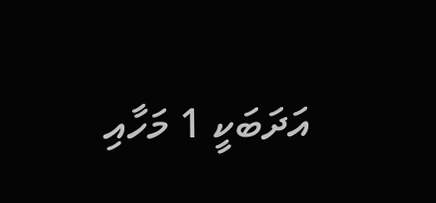އަދަބަކީ 1 މަހާއި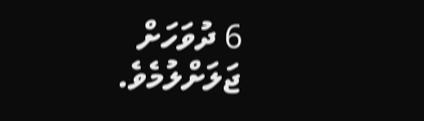6 ދުވަހަށް ޖަލަށްލުމެވެ.